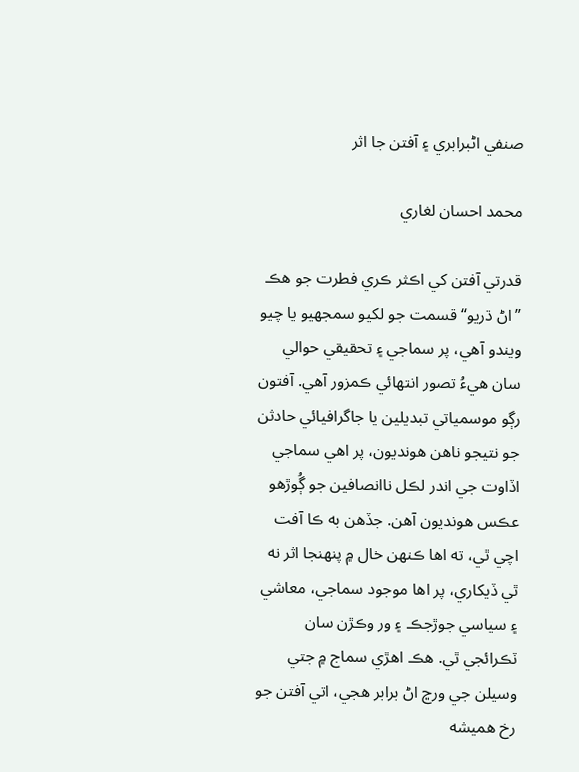صنفي اڻبرابري ۽ آفتن جا اثر

محمد احسان لغاري

قدرتي آفتن کي اڪثر ڪري فطرت جو هڪ ”اڻ ڌريو“ قسمت جو لکيو سمجھيو يا چيو ويندو آهي، پر سماجي ۽ تحقيقي حوالي سان هيءُ تصور انتهائي ڪمزور آهي. آفتون رڳو موسمياتي تبديلين يا جاگرافيائي حادثن جو نتيجو ناهن هونديون، پر اهي سماجي اڏاوت جي اندر لڪل ناانصافين جو ڳُوڙھو  عڪس هونديون آهن. جڏهن به ڪا آفت اچي ٿي، ته اها ڪنهن خال ۾ پنھنجا اثر نه ٿي ڏيکاري، پر اها موجود سماجي، معاشي ۽ سياسي جوڙجڪ ۽ ور وڪڙن سان ٽڪرائجي ٿي. هڪ اهڙي سماج ۾ جتي وسيلن جي ورڇ اڻ برابر هجي، اتي آفتن جو رخ هميشه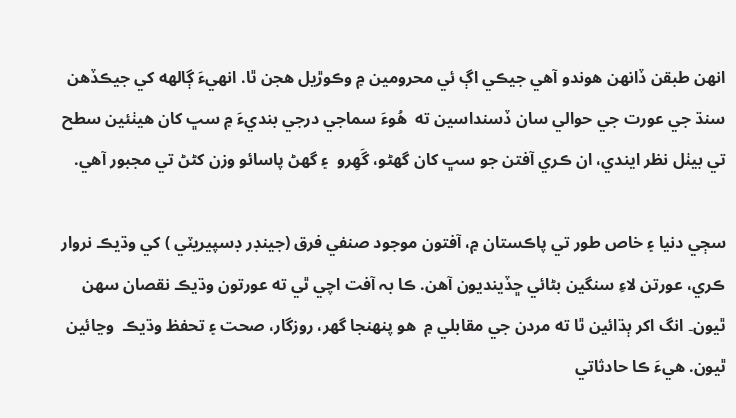انهن طبقن ڏانهن هوندو آهي جيڪي اڳ ئي محرومين ۾ وڪوڙيل هجن ٿا. انهيءَ ڳالهه کي جيڪڏھن  سنڌ جي عورت جي حوالي سان ڏسنداسين ته  ھُوءَ سماجي درجي بنديءَ ۾ سڀ کان هيٺئين سطح تي بيٺل نظر ايندي، ان ڪري آفتن جو سڀ کان گھڻو، گَھِرو  ۽ گهڻ پاسائو وزن کڻڻ تي مجبور آهي.

سڄي دنيا ۽ خاص طور تي پاڪستان ۾، آفتون موجود صنفي فرق (جينڊر ڊسپيريٽي ) کي وڌيڪ نروار ڪري، عورتن لاءِ سنگين بڻائي ڇڏينديون آهن. ڪا بہ آفت اچي ٿي ته عورتون وڌيڪ نقصان سھن ٿيون۔ انگ اکر ٻڌائين ٿا ته مردن جي مقابلي ۾  ھو پنهنجا گهر، روزگار، صحت ۽ تحفظ وڌيڪ  وڃائين ٿيون. هيءَ ڪا حادثاتي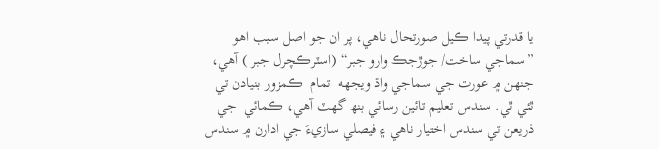يا قدرتي پيدا ڪيل صورتحال ناھي، پر ان جو اصل سبب اهو ”سماجي ساخت/ جوڙجڪ وارو جبر“ (اسٽرڪچرل جبر ) آهي، جنهن ۾ عورت جي سماجي واڌ ويجھه  تمام  ڪمزور بنيادن تي  ٿئي ٿي. سندس تعليم تائين رسائي بنھ گھٽ آهي، ڪمائي  جي ذريعن تي سندس اختيار ناهي ۽ فيصلي سازيءَ جي ادارن ۾ سندس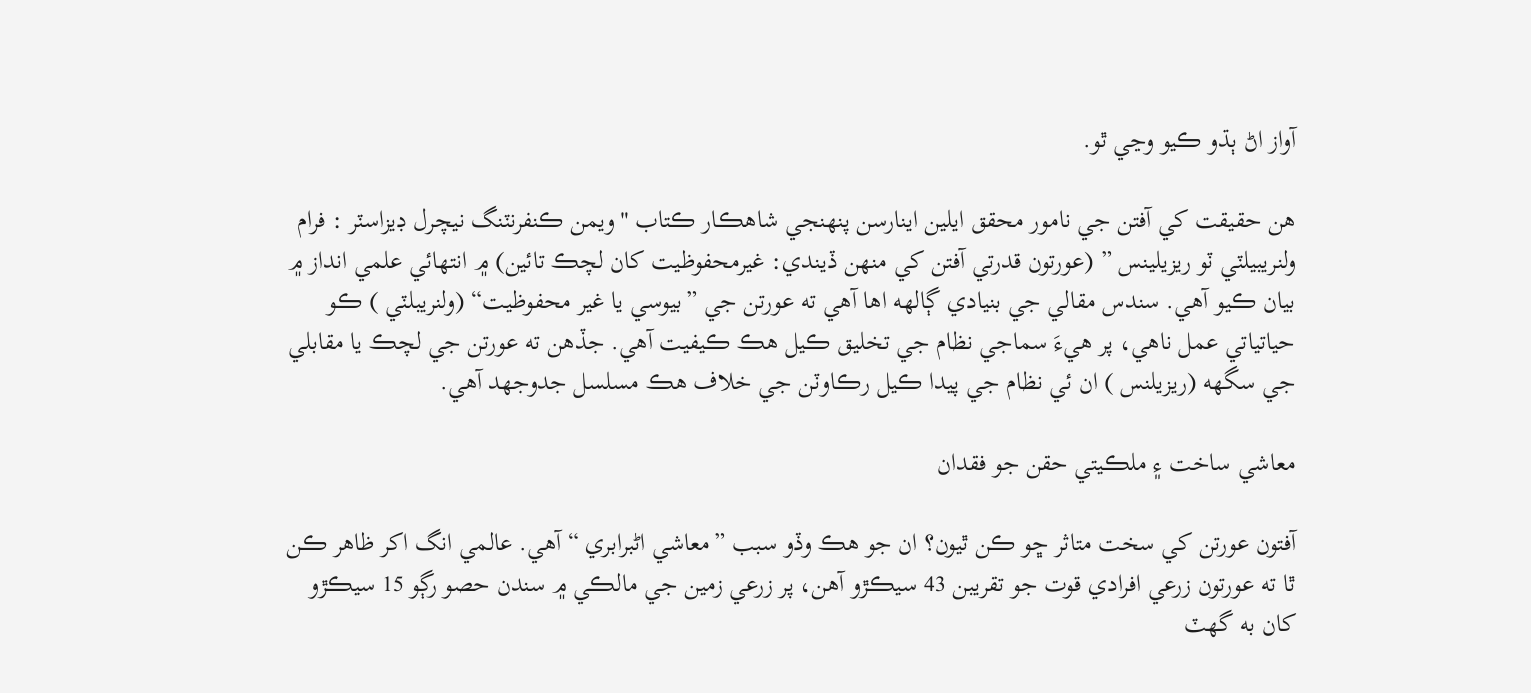آواز اڻ ٻڌو ڪيو وڃي ٿو.

هن حقيقت کي آفتن جي نامور محقق ايلين اينارسن پنهنجي شاهڪار ڪتاب "ويمن ڪنفرنٽنگ نيچرل ڊيزاسٽر : فرام ولنريبيلٽي ٽو ريزيلينس ” (عورتون قدرتي آفتن کي منهن ڏيندي: غيرمحفوظيت کان لچڪ تائين) ۾ انتهائي علمي انداز ۾ بيان ڪيو آهي. سندس مقالي جي بنيادي ڳالهه اها آهي ته عورتن جي ”بيوسي يا غير محفوظيت“ (ولنريبلٽي ) ڪو حياتياتي عمل ناهي، پر هيءَ سماجي نظام جي تخليق ڪيل هڪ ڪيفيت آهي. جڏهن ته عورتن جي لچڪ يا مقابلي جي سگهه (ريزيلنس ) ان ئي نظام جي پيدا ڪيل رڪاوٽن جي خلاف هڪ مسلسل جدوجهد آهي.

معاشي ساخت ۽ ملڪيتي حقن جو فقدان

آفتون عورتن کي سخت متاثر ڇو ڪن ٿيون؟ ان جو هڪ وڏو سبب ”معاشي اڻبرابري “ آهي. عالمي انگ اکر ظاهر ڪن ٿا ته عورتون زرعي افرادي قوت جو تقريبن 43 سيڪڙو آهن، پر زرعي زمين جي مالڪي ۾ سندن حصو رڳو 15 سيڪڙو کان به گهٽ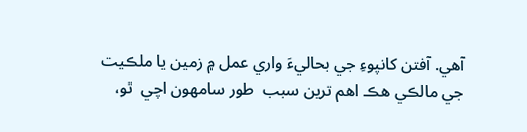آهي. آفتن کانپوءِ جي بحاليءَ واري عمل ۾ زمين يا ملڪيت جي مالڪي هڪ اهم ترين سبب  طور سامهون اچي  ٿو،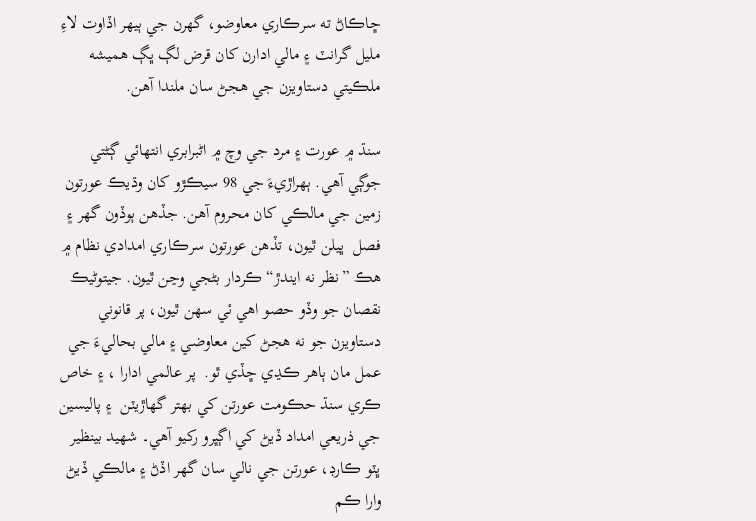ڇاڪاڻ ته سرڪاري معاوضو، گهرن جي ٻيهر اڏاوت لاءِ مليل گرانٽ ۽ مالي ادارن کان قرض لڳ ڀڳ هميشه ملڪيتي دستاويزن جي ھجڻ سان ملندا آهن.

سنڌ ۾ عورت ۽ مرد جي وچ ۾ اڻبرابري انتهائي ڳڻتي جوڳي آهي. ٻهراڙيءَ جي 98 سيڪڙو کان وڌيڪ عورتون زمين جي مالڪي کان محروم آهن. جڏهن ٻوڏون گهر ۽ فصل  ڀيلن ٿيون، تڏهن عورتون سرڪاري امدادي نظام ۾ هڪ ”نظر نه ايندڙ“ ڪردار بڻجي وڃن ٿيون. جيتوڻيڪ نقصان جو وڏو حصو اهي ئي سهن ٿيون، پر قانوني دستاويزن جو نه هجڻ کين معاوضي ۽ مالي بحاليءَ جي عمل مان ٻاهر ڪڍي ڇڏي ٿو.  پر عالمي ادارا ، ۽ خاص ڪري سنڌ حڪومت عورتن کي بھتر گھاڙيٽن  ۽ پاليسين جي ذريعي امداد ڏيڻ کي اڳڀرو رکيو آھي۔ شھيد بينظير ڀٽو ڪارڊ، عورتن جي نالي سان گھر اڏڻ ۽ مالڪي ڏيڻ وارا ڪم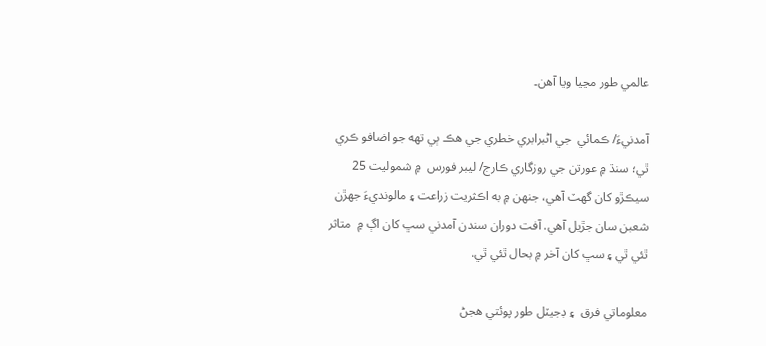عالمي طور مڃيا ويا آھن۔

آمدنيءَ/ ڪمائي  جي اڻبرابري خطري جي هڪ ٻي تهه جو اضافو ڪري ٿي؛ سنڌ ۾ عورتن جي روزگاري ڪارج/ ليبر فورس  ۾ شموليت 25 سيڪڙو کان گهٽ آهي، جنهن ۾ به اڪثريت زراعت ۽ مالونديءَ جهڙن شعبن سان جڙيل آهي. آفت دوران سندن آمدني سڀ کان اڳ ۾  متاثر ٿئي ٿي ۽ سڀ کان آخر ۾ بحال ٿئي ٿي.

معلوماتي فرق  ۽ ڊجيٽل طور پوئتي ھجڻ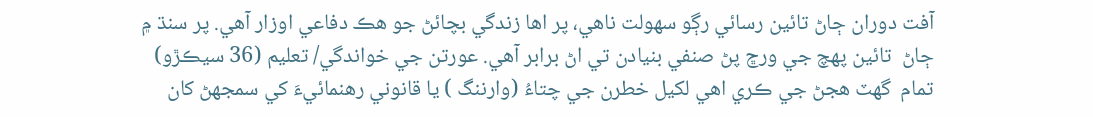آفت دوران ڄاڻ تائين رسائي رڳو سهولت ناهي، پر اها زندگي بچائڻ جو هڪ دفاعي اوزار آهي. پر سنڌ ۾ ڄاڻ  تائين پھچ جي ورڇ پڻ صنفي بنيادن تي اڻ برابر آهي. عورتن جي خواندگي/ تعليم (36 سيڪڙو) تمام  گهٽ هجڻ جي ڪري اهي لکيل خطرن جي چتاءُ (وارننگ ) يا قانوني رهنمائيءَ کي سمجهڻ کان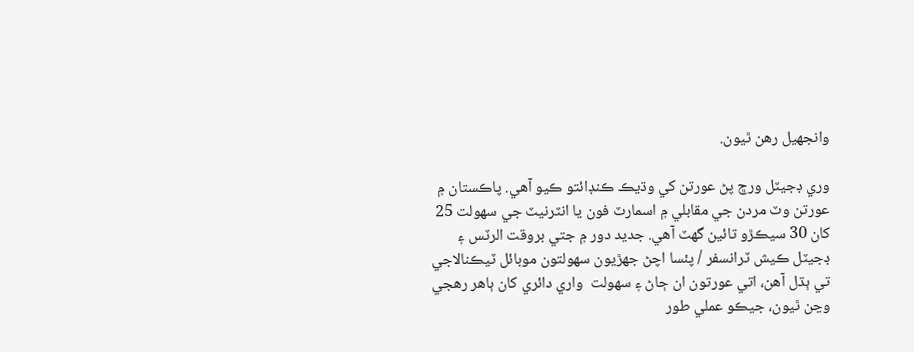وانجھيل رهن ٿيون.

وري ڊجيٽل ورڇ پڻ عورتن کي وڌيڪ ڪنڊائتو ڪيو آھي. پاڪستان ۾ عورتن وٽ مردن جي مقابلي ۾ اسمارٽ فون يا انٽرنيٽ جي سهولت 25 کان 30 سيڪڙو تائين گهٽ آهي. جديد دور ۾ جتي بروقت الرٽس ۽ ڊجيٽل ڪيش ٽرانسفر / پئسا اچڻ جهڙيون سهولتون موبائل ٽيڪنالاجي تي ٻڌل آهن، اتي عورتون ان ڄاڻ ۽ سھولت  واري دائري کان ٻاهر رهجي وڃن ٿيون، جيڪو عملي طور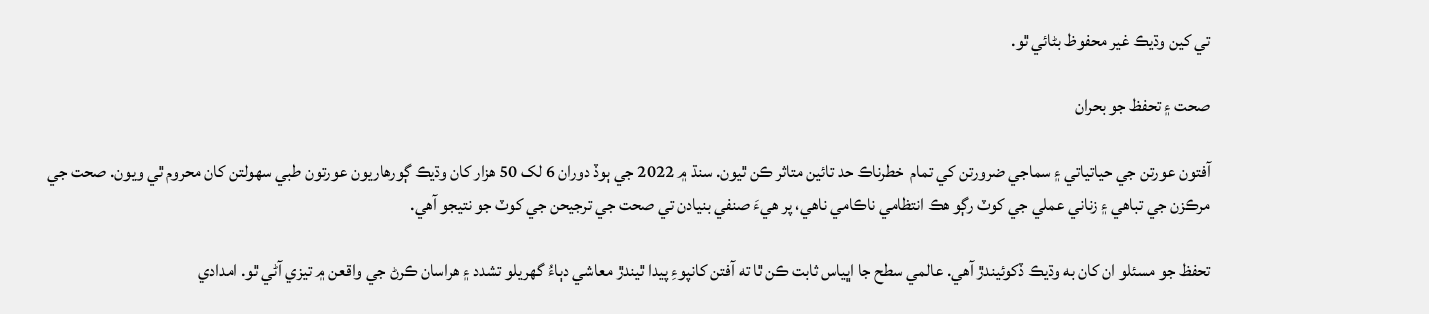تي کين وڌيڪ غير محفوظ بڻائي ٿو.

صحت ۽ تحفظ جو بحران

آفتون عورتن جي حياتياتي ۽ سماجي ضرورتن کي تمام  خطرناڪ حد تائين متاثر ڪن ٿيون. سنڌ ۾ 2022 جي ٻوڏ دوران 6 لک 50 هزار کان وڌيڪ ڳورھاريون عورتون طبي سهولتن کان محروم ٿي ويون. صحت جي مرڪزن جي تباھي ۽ زناني عملي جي کوٽ رڳو هڪ انتظامي ناڪامي ناهي، پر هيءَ صنفي بنيادن تي صحت جي ترجيحن جي کوٽ جو نتيجو آهي.

تحفظ جو مسئلو ان کان به وڌيڪ ڏکوئيندڙ آهي. عالمي سطح جا اڀياس ثابت ڪن ٿا ته آفتن کانپوءِ پيدا ٿيندڙ معاشي دٻاءُ گهريلو تشدد ۽ هراسان ڪرڻ جي واقعن ۾ تيزي آڻي ٿو. امدادي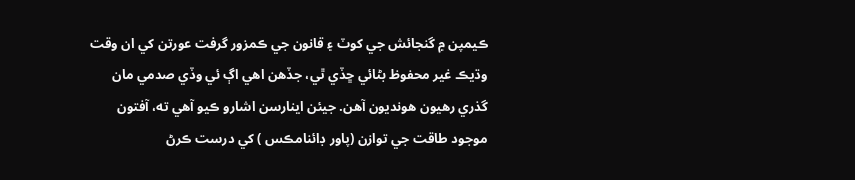ڪيمپن ۾ گنجائش جي کوٽ ۽ قانون جي ڪمزور گرفت عورتن کي ان وقت وڌيڪ غير محفوظ بڻائي ڇڏي ٿي، جڏهن اهي اڳ ئي وڏي صدمي مان گذري رهيون هونديون آهن. جيئن اينارسن اشارو ڪيو آهي ته، آفتون موجود طاقت جي توازن (پاور ڊائنامڪس ) کي درست ڪرڻ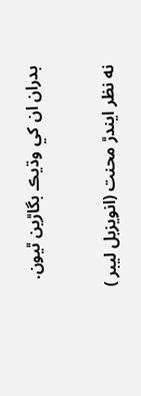بدران ان کي وڌيڪ بگاڙين ٿيون.

نه نظر ايندڙ محنت (انويزبل ليبر )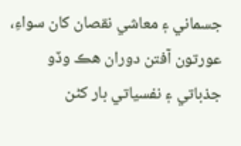جسماني ۽ معاشي نقصان کان سواءِ، عورتون آفتن دوران هڪ وڏو جذباتي ۽ نفسياتي بار کڻن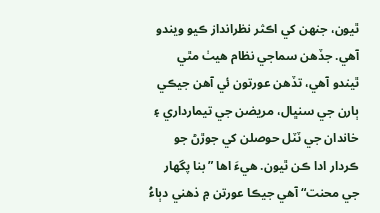ٿيون، جنهن کي اڪثر نظرانداز ڪيو ويندو آهي. جڏهن سماجي نظام ھيٺ مٿي ٿيندو آهي، تڏهن عورتون ئي آهن جيڪي ٻارن جي سنڀال، مريضن جي تيمارداري ۽ خاندان جي ٽٽل حوصلن کي جوڙڻ جو ڪردار ادا ڪن ٿيون. هيءَ اها ”بنا پگهار جي محنت“ آهي جيڪا عورتن ۾ ذهني دٻاءُ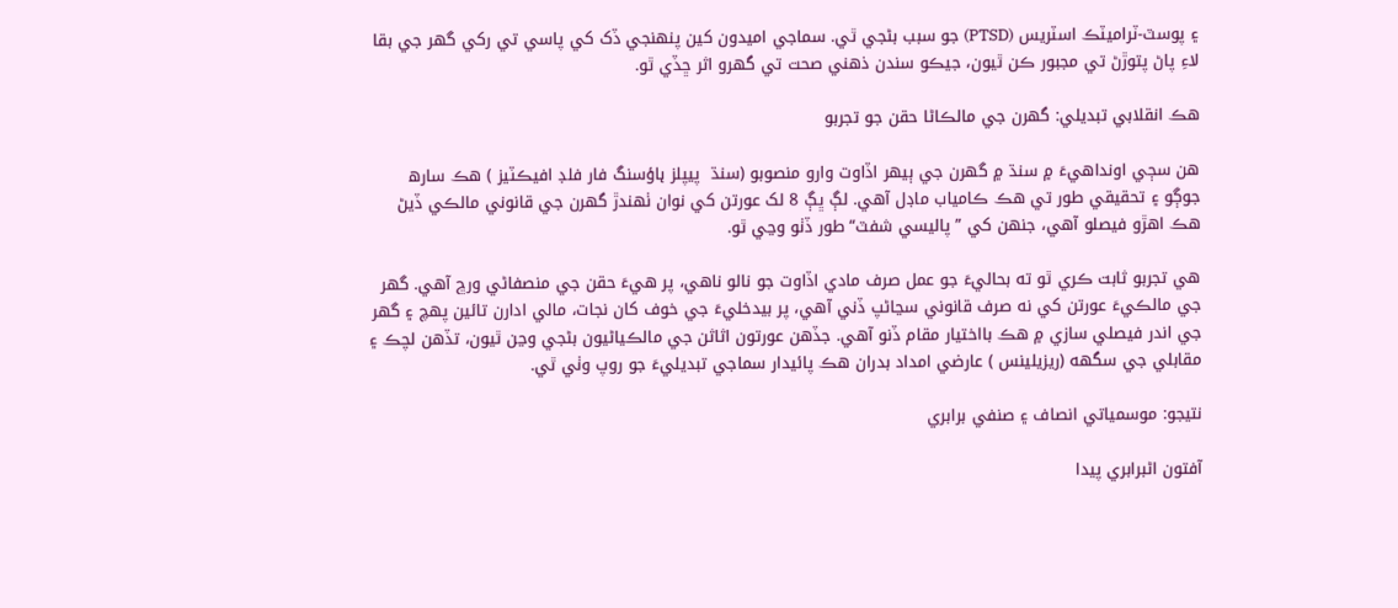۽ پوسٽ-ٽراميٽڪ اسٽريس (PTSD) جو سبب بڻجي ٿي. سماجي اميدون کين پنهنجي ڏک کي پاسي تي رکي گهر جي بقا لاءِ پاڻ پتوڙڻ تي مجبور ڪن ٿيون، جيڪو سندن ذهني صحت تي گهرو اثر ڇڏي ٿو.

هڪ انقلابي تبديلي: گهرن جي مالڪاڻا حقن جو تجربو

هن سڄي اونداهيءَ ۾ سنڌ ۾ گهرن جي ٻيهر اڏاوت وارو منصوبو (سنڌ  پيپلز ہاؤسنگ فار فلڊ افيڪٽيز ) هڪ سارھ جوڳو ۽ تحقيقي طور تي هڪ ڪامياب ماڊل آهي. لڳ ڀڳ 8 لک عورتن کي نوان ٺهندڙ گهرن جي قانوني مالڪي ڏيڻ هڪ اهڙو فيصلو آهي، جنهن کي ”پاليسي شفٽ“ طور ڏٺو وڃي ٿو.

هي تجربو ثابت ڪري ٿو ته بحاليءَ جو عمل صرف مادي اڏاوت جو نالو ناهي، پر هيءَ حقن جي منصفاڻي ورڇ آهي. گهر جي مالڪيءَ عورتن کي نه صرف قانوني سڃاڻپ ڏني آهي، پر بيدخليءَ جي خوف کان نجات، مالي ادارن تائين پهچ ۽ گهر جي اندر فيصلي سازي ۾ هڪ بااختيار مقام ڏنو آهي. جڏهن عورتون اثاثن جي مالڪياڻيون بڻجي وڃن ٿيون، تڏهن لچڪ ۽ مقابلي جي سگهه (ريزيلينس ) عارضي امداد بدران هڪ پائيدار سماجي تبديليءَ جو روپ وٺي ٿي.

نتيجو: موسمياتي انصاف ۽ صنفي برابري

آفتون اڻبرابري پيدا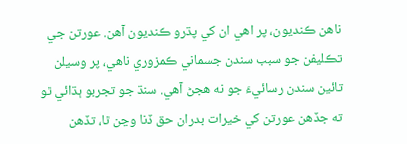ناهن ڪنديون، پر اهي ان کي پڌرو ڪنديون آهن. عورتن جي تڪليفن جو سبب سندن جسماني ڪمزوري ناهي، پر وسيلن تائين سندن رسائيءَ جو نه هجڻ آهي. سنڌ جو تجربو ٻڌائي ٿو ته جڏهن عورتن کي خيرات بدران حق ڏنا وڃن ٿا، تڏهن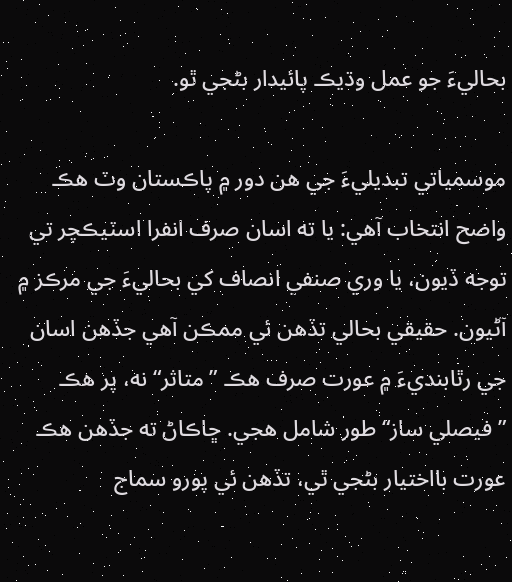بحاليءَ جو عمل وڌيڪ پائيدار بڻجي ٿو.

موسمياتي تبديليءَ جي هن دور ۾ پاڪستان وٽ هڪ واضح انتخاب آهي: يا ته اسان صرف انفرا اسٽيڪچر تي توجه ڏيون، يا وري صنفي انصاف کي بحاليءَ جي مرڪز ۾ آڻيون. حقيقي بحالي تڏهن ئي ممڪن آهي جڏهن اسان جي رٿابنديءَ ۾ عورت صرف هڪ ”متاثر“ نه، پر هڪ ”فيصلي ساز“ طور شامل هجي. ڇاڪاڻ ته جڏهن هڪ عورت بااختيار بڻجي ٿي، تڏهن ئي پورو سماج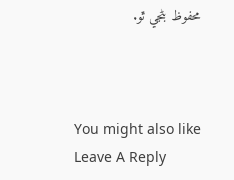محفوظ بڻجي ٿو.



You might also like
Leave A Reply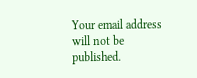Your email address will not be published.